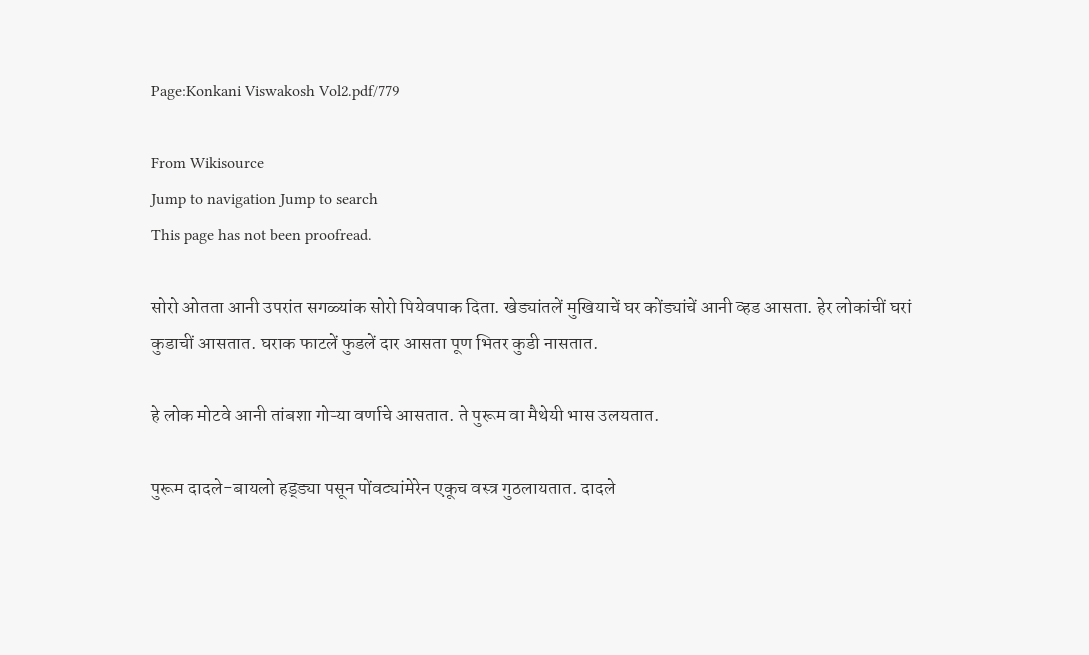Page:Konkani Viswakosh Vol2.pdf/779

From Wikisource
Jump to navigation Jump to search
This page has not been proofread.

सोरो ओतता आनी उपरांत सगळ्यांक सोरो पियेवपाक दिता. खेड्यांतलें मुखियाचें घर कोंड्यांचें आनी व्हड आसता. हेर लोकांचीं घरां कुडाचीं आसतात. घराक फाटलें फुडलें दार आसता पूण भितर कुडी नासतात.

हे लोक मोटवे आनी तांबशा गोऱ्या वर्णाचे आसतात. ते पुरूम वा मैथेयी भास उलयतात.

पुरूम दादले-बायलो हड्ड्या पसून पोंवट्यांमेरेन एकूच वस्त्र गुठलायतात. दादले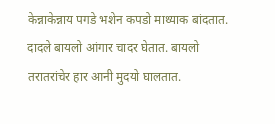केन्नाकेन्नाय पगडे भशेन कपडो माथ्याक बांदतात. दादले बायलो आंगार चादर घेतात. बायलो तरातरांचेर हार आनी मुदयो घालतात.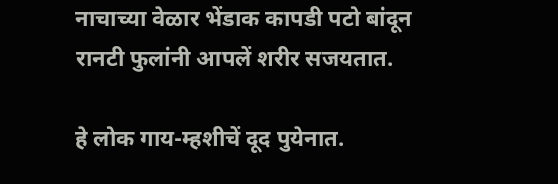नाचाच्या वेळार भेंडाक कापडी पटो बांदून रानटी फुलांनी आपलें शरीर सजयतात.

हे लोक गाय-म्हशीचें दूद पुयेनात.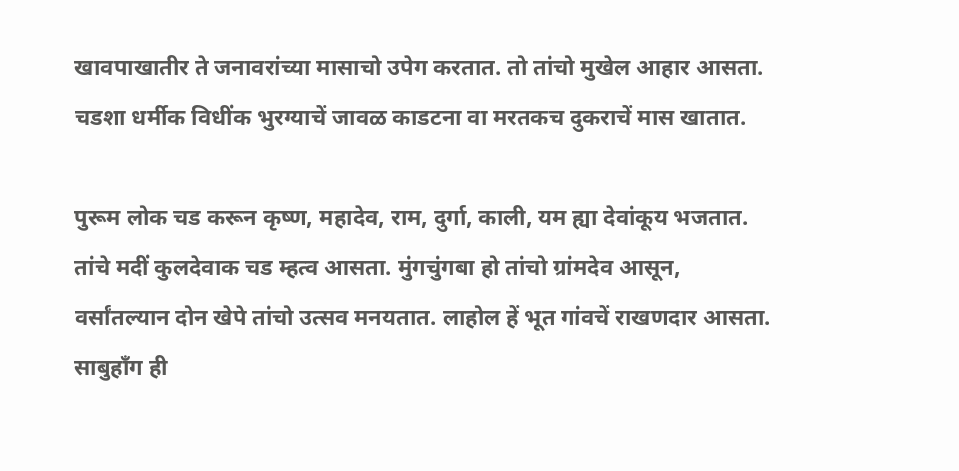खावपाखातीर ते जनावरांच्या मासाचो उपेग करतात. तो तांचो मुखेल आहार आसता. चडशा धर्मीक विधींक भुरग्याचें जावळ काडटना वा मरतकच दुकराचें मास खातात.

पुरूम लोक चड करून कृष्ण, महादेव, राम, दुर्गा, काली, यम ह्या देवांकूय भजतात. तांचे मदीं कुलदेवाक चड म्हत्व आसता. मुंगचुंगबा हो तांचो ग्रांमदेव आसून, वर्सांतल्यान दोन खेपे तांचो उत्सव मनयतात. लाहोल हें भूत गांवचें राखणदार आसता. साबुहॉंग ही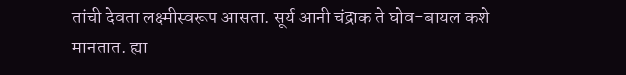तांची देवता लक्ष्मीस्वरूप आसता. सूर्य आनी चंद्राक ते घोव-बायल कशे मानतात. ह्या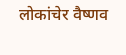लोकांचेर वैष्णव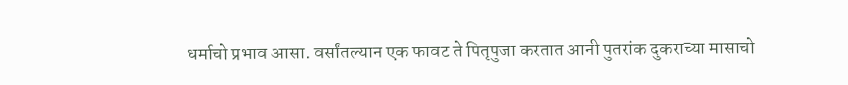धर्माचो प्रभाव आसा. वर्सांतल्यान एक फावट ते पितृपुजा करतात आनी पुतरांक दुकराच्या मासाचो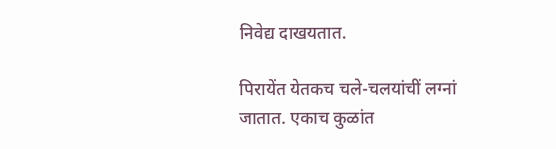निवेद्य दाखयतात.

पिरायेंत येतकच चले-चलयांचीं लग्नां जातात. एकाच कुळांत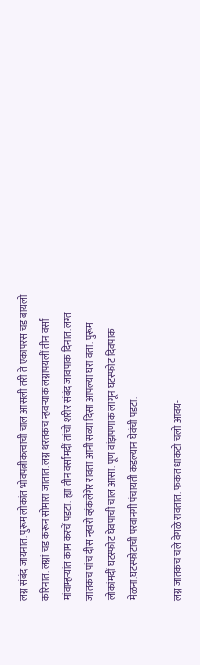लग्न संबंद जायनात. पुरूम लोकांत भोवपत्नीकत्वाची चाल आसली तरी ते एकापरस चड बायलो करिनात. लग्नां चड करून सोमारा जातात. लग्न थरतकच न्हवऱ्याक लग्नापयलीं तीन वर्सां मांवाम्हऱ्यांत काम करचें पडटा. ह्या तीन वर्सांमदीं तांचो शरीर संबंद जावपाक दिनात. लग्त जातकच पांच दीस न्हवरो व्हंकलेगेर रावता आनी सव्या दिसा आपल्या घरा वता. पुरूम लोकांमदीं घटस्फोट घेवपाची चाल आसा. पूण वांझपणाक लागून घटस्फोट दिवपाक मेळना.घटस्फोटाची परवानगी पंचायती कडल्यान घेवंची पडटा.

लग्न जातकच चले वेगळे रावतात. फकत धाकटो चलो आवय-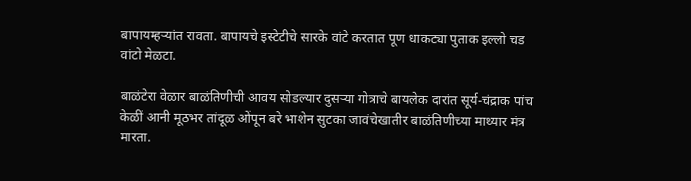बापायम्हऱ्यांत रावता. बापायचे इस्टेटीचे सारके वांटे करतात पूण धाकट्या पुताक इल्लो चड वांटो मेळटा.

बाळंटेरा वेळार बाळंतिणीची आवय सोडल्यार दुसऱ्या गोत्राचे बायलेक दारांत सूर्य-चंद्राक पांच केळीं आनी मूठभर तांदूळ ओंपून बरे भाशेन सुटका जावंचेखातीर बाळंतिणीच्या माथ्यार मंत्र मारता.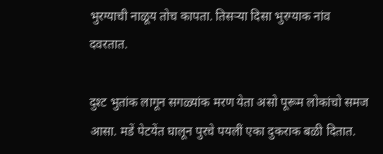भुरग्याची नाळूय तोच कापता. तिसऱ्या दिसा भुरग्याक नांव दवरतात.

दुश्ट भुतांक लागून सगळ्यांक मरण येता असो पूरूम लोकांचो समज आसा. मडें पेटयेंत घालून पुरचे पयलीं एका दुकराक बळी दितात.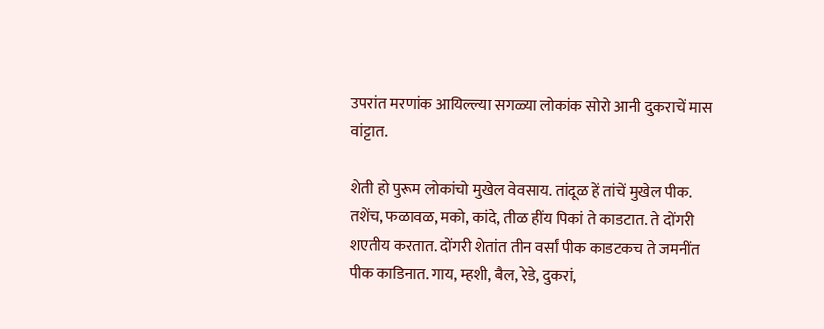उपरांत मरणांक आयिल्ल्या सगळ्या लोकांक सोरो आनी दुकराचें मास वांट्टात.

शेती हो पुरूम लोकांचो मुखेल वेवसाय. तांदूळ हें तांचें मुखेल पीक. तशेंच, फळावळ, मको, कांदे, तीळ हींय पिकां ते काडटात. ते दोंगरी शएतीय करतात. दोंगरी शेतांत तीन वर्सां पीक काडटकच ते जमनींत पीक काडिनात. गाय, म्हशी, बैल, रेडे, दुकरां,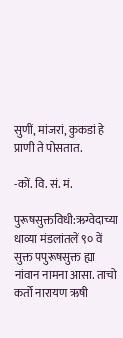सुणीं, मांजरां, कुकडां हे प्राणी ते पोसतात.

-कों. वि. सं. मं.

पुरूषसुक्तविधी:ऋग्वेदाच्या धाव्या मंडलांतलें ९० वें सुक्त पपुरूषसुक्त ह्या नांवान नामना आसा. ताचो कर्तो नारायण ऋषी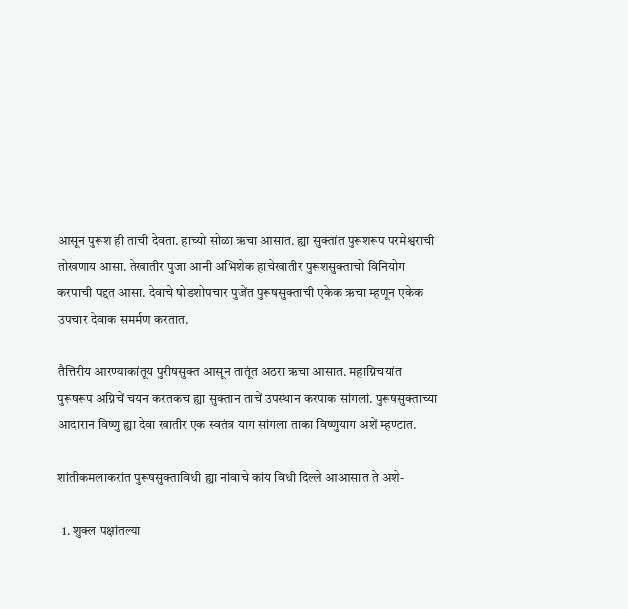आसून पुरूश ही ताची देवता. हाच्यो सोळा ऋचा आसात. ह्या सुक्तांत पुरूशरूप परमेश्वराची तोखणाय आसा. तेखातीर पुजा आनी अभिशेक हाचेखातीर पुरूशसुक्ताचो विनियोग करपाची पद्दत आसा. देवाचे षोडशोपचार पुजेंत पुरूषसुक्ताची एकेक ऋचा म्हणून एकेक उपचार देवाक समर्मण करतात.

तैत्तिरीय आरण्याकांतूय पुरीषसुक्त आसून तातूंत अठरा ऋचा आसात. महाग्निचयांत पुरूषरूप अग्निचें चयन करतकच ह्या सुक्तान ताचें उपस्थान करपाक सांगलां. पुरूषसुक्ताच्या आदारान विष्णु ह्या देवा खातीर एक स्वतंत्र याग सांगला ताका विष्णुयाग अशें म्हण्टात.

शांतीकमलाकरांत पुरूषसुक्ताविधी ह्या नांवाचे कांय विधी दिल्ले आआसात ते अशे-

  1. शुक्ल पक्षांतल्या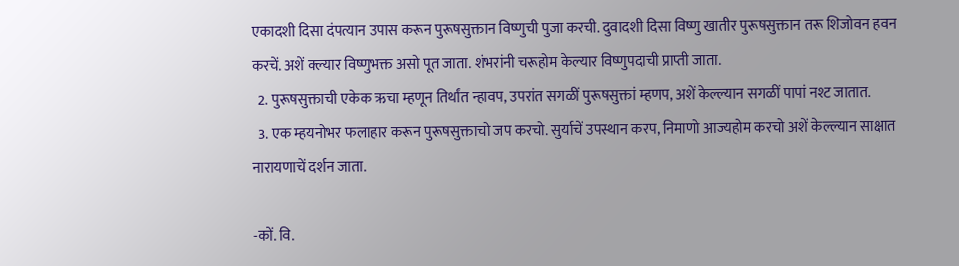एकादशी दिसा दंपत्यान उपास करून पुरूषसुक्तान विष्णुची पुजा करची. दुवादशी दिसा विष्णु खातीर पुरूषसुक्तान तरू शिजोवन हवन करचें. अशें क्ल्यार विष्णुभक्त असो पूत जाता. शंभरांनी चरूहोम केल्यार विष्णुपदाची प्राप्ती जाता.
  2. पुरूषसुक्ताची एकेक ऋचा म्हणून तिर्थांत न्हावप, उपरांत सगळीं पुरूषसुक्तां म्हणप, अशें केल्ल्यान सगळीं पापां नश्ट जातात.
  3. एक म्हयनोभर फलाहार करून पुरूषसुक्ताचो जप करचो. सुर्याचें उपस्थान करप, निमाणो आज्यहोम करचो अशें केल्ल्यान साक्षात नारायणाचें दर्शन जाता.

-कों. वि.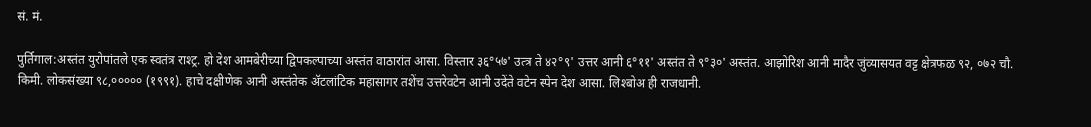सं. मं.

पुर्तिगाल:अस्तंत युरोपांतले एक स्वतंत्र राश्ट्र. हो देश आमबेरीच्या द्विपकल्पाच्या अस्तंत वाठारांत आसा. विस्तार ३६°५७' उत्त्र ते ४२°९' उत्तर आनी ६°११' अस्तंत ते ९°३०' अस्तंत. आझोरिश आनी मादैर जुंव्यासयत वट्ट क्षेत्रफळ ९२, ०७२ चौ. किमी. लोकसंख्या ९८,००००० (१९९१). हाचे दक्षीणेक आनी अस्तंतेक ॲटलांटिक महासागर तशेंच उत्तरेवटेन आनी उदेंते वटेन स्पेन देश आसा. लिश्बोअ ही राजधानी.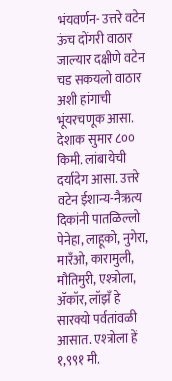भंयवर्णन- उत्तरे वटेन ऊंच दोंगरी वाठार जाल्यार दक्षीणे वटेन चड सकयलो वाठार अशी हांगाची भूंयरचणूक आसा. देशाक सुमार ८०० किमी. लांबायेची दर्यादेग आसा. उत्तरे वटेन ईशान्य-नैऋत्य दिकांनी पातळिल्लो पेनेहा, लाहूको, नुगेरा, मारॅंओ, कारामुली, मौतिमुरी, एश्त्रोला, ॲकॉर, लॉझॅं हे सारक्यो पर्वतांवळी आसात. एश्त्रोला हें १,९९१ मी.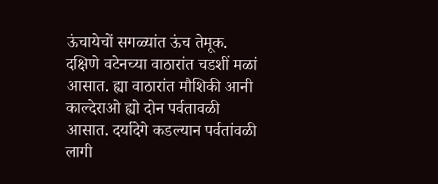ऊंचायेचों सगळ्यांत ऊंच तेमूक. दक्षिणे वटेनच्या वाठारांत चडशीं मळां आसात. ह्या वाठारांत मौशिकी आनी काल्देराओ ह्यो दोन पर्वतावळी आसात. दर्यादेगे कडल्यान पर्वतांवळी लागी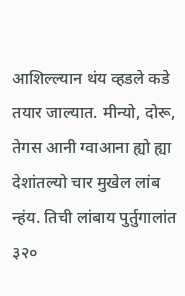आशिल्ल्यान थंय व्हडले कडे तयार जाल्यात. मीन्यो, दोरू, तेगस आनी ग्वाआना ह्यो ह्या देशांतल्यो चार मुखेल लांब न्हंय. तिची लांबाय पुर्तुगालांत ३२०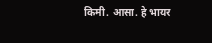किमी. आसा. हे भायर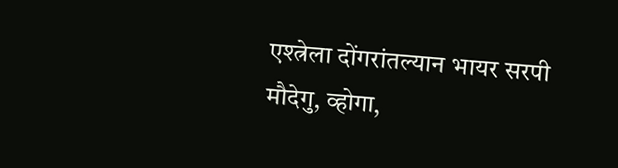एश्त्रेला दोंगरांतल्यान भायर सरपी मौदेगु, व्होगा,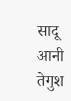सादू आनी तेगुश